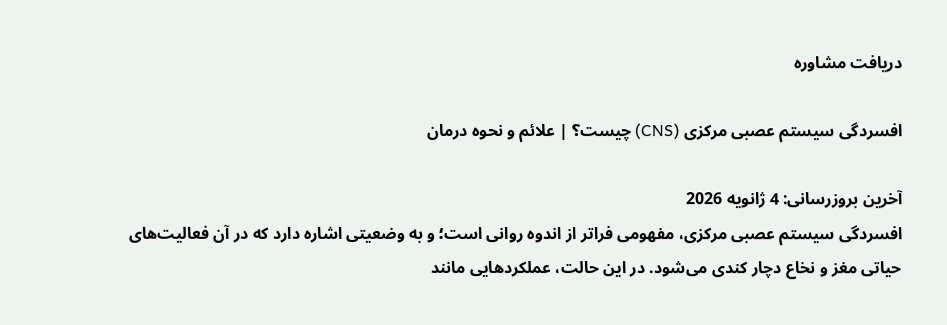دریافت مشاوره

افسردگی سیستم عصبی مرکزی (CNS) چیست؟ | علائم و نحوه درمان

آخرین بروزرسانی: 4 ژانویه 2026
افسردگی سیستم عصبی مرکزی، مفهومی فراتر از اندوه روانی است؛ و به وضعیتی اشاره دارد که در آن فعالیت‌های حیاتی مغز و نخاع دچار کندی می‌شود. در این حالت، عملکردهایی مانند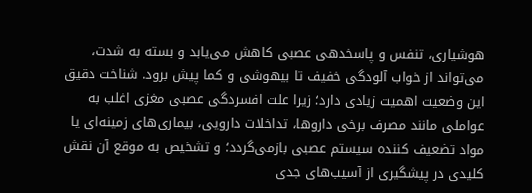هوشیاری، تنفس و پاسخدهی عصبی کاهش می‌یابد و بسته به شدت، می‌تواند از خواب ‌آلودگی خفیف تا بیهوشی و کما پیش برود. شناخت دقیق این وضعیت اهمیت زیادی دارد؛ زیرا علت افسردگی عصبی مغزی اغلب به عواملی مانند مصرف برخی داروها، تداخلات دارویی، بیماری‌های زمینه‌ای یا مواد تضعیف‌ کننده سیستم عصبی بازمی‌گردد؛ و تشخیص به‌ موقع آن نقش کلیدی در پیشگیری از آسیب‌های جدی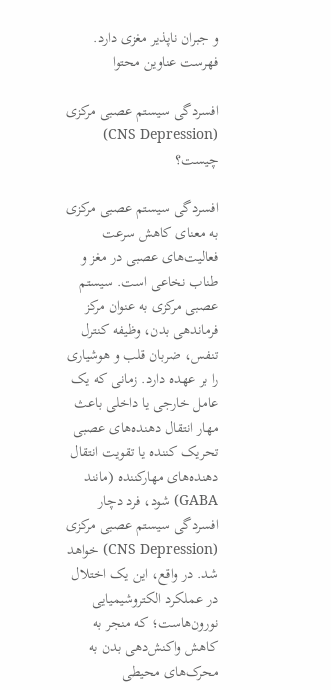و جبران ‌ناپذیر مغزی دارد.
فهرست عناوین محتوا

افسردگی سیستم عصبی مرکزی (CNS Depression) چیست؟

افسردگی سیستم عصبی مرکزی به معنای کاهش سرعت فعالیت‌های عصبی در مغز و طناب نخاعی است. سیستم عصبی مرکزی به عنوان مرکز فرماندهی بدن، وظیفه کنترل تنفس، ضربان قلب و هوشیاری را بر عهده دارد. زمانی که یک عامل خارجی یا داخلی باعث مهار انتقال ‌دهنده‌های عصبی تحریک‌ کننده یا تقویت انتقال‌ دهنده‌های مهارکننده (مانند GABA) شود، فرد دچار افسردگی سیستم عصبی مرکزی (CNS Depression) خواهد شد. در واقع، این یک اختلال در عملکرد الکتروشیمیایی نورون‌هاست؛ که منجر به کاهش واکنش‌دهی بدن به محرک‌های محیطی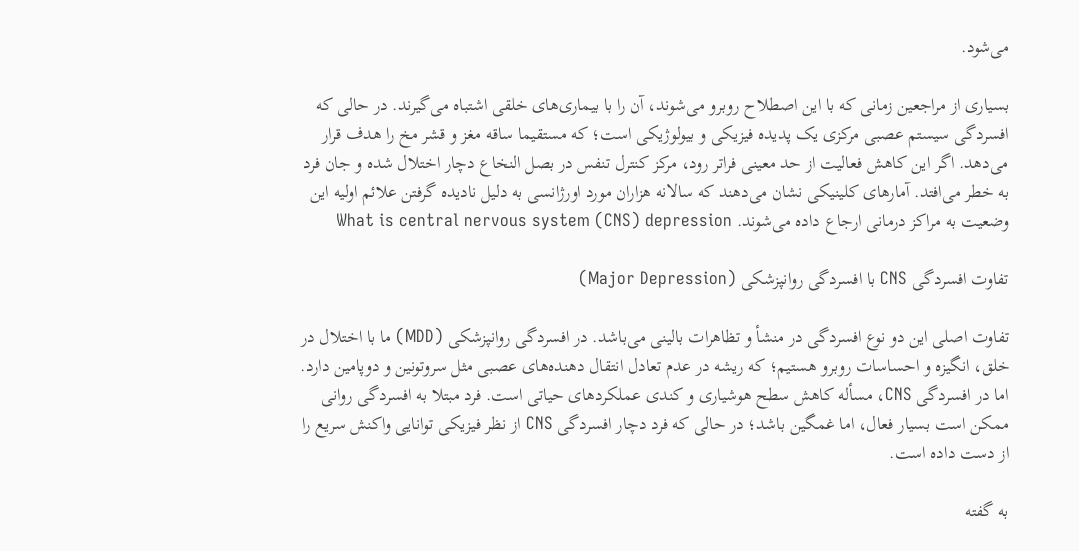می‌شود.

بسیاری از مراجعین زمانی که با این اصطلاح روبرو می‌شوند، آن را با بیماری‌های خلقی اشتباه می‌گیرند. در حالی که افسردگی سیستم عصبی مرکزی یک پدیده فیزیکی و بیولوژیکی است؛ که مستقیما ساقه مغز و قشر مخ را هدف قرار می‌دهد. اگر این کاهش فعالیت از حد معینی فراتر رود، مرکز کنترل تنفس در بصل ‌النخاع دچار اختلال شده و جان فرد به خطر می‌افتد. آمارهای کلینیکی نشان می‌دهند که سالانه هزاران مورد اورژانسی به دلیل نادیده گرفتن علائم اولیه این وضعیت به مراکز درمانی ارجاع داده می‌شوند. What is central nervous system (CNS) depression

تفاوت افسردگی CNS با افسردگی روانپزشکی (Major Depression)

تفاوت اصلی این دو نوع افسردگی در منشأ و تظاهرات بالینی می‌باشد. در افسردگی روانپزشکی (MDD) ما با اختلال در خلق، انگیزه و احساسات روبرو هستیم؛ که ریشه در عدم تعادل انتقال ‌دهنده‌های عصبی مثل سروتونین و دوپامین دارد. اما در افسردگی CNS، مسأله کاهش سطح هوشیاری و کندی عملکردهای حیاتی است. فرد مبتلا به افسردگی روانی ممکن است بسیار فعال، اما غمگین باشد؛ در حالی که فرد دچار افسردگی CNS از نظر فیزیکی توانایی واکنش سریع را از دست داده است.

به گفته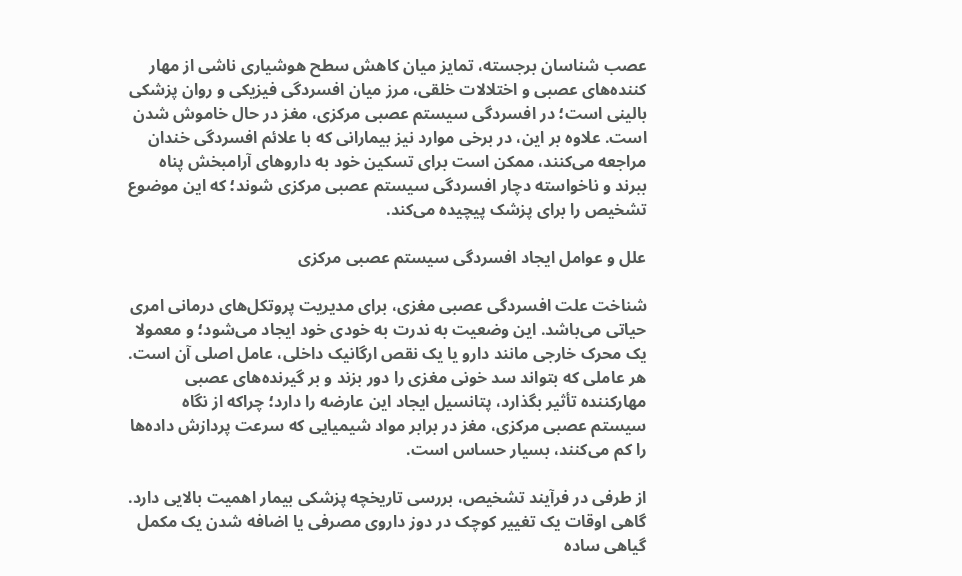عصب ‌شناسان برجسته، تمایز میان کاهش سطح هوشیاری ناشی از مهار کننده‌های عصبی و اختلالات خلقی، مرز میان افسردگی فیزیکی و روان ‌پزشکی بالینی است؛ در افسردگی سیستم عصبی مرکزی، مغز در حال خاموش شدن است. علاوه بر این، در برخی موارد نیز بیمارانی که با علائم افسردگی خندان مراجعه می‌کنند، ممکن است برای تسکین خود به داروهای آرامبخش پناه ببرند و ناخواسته دچار افسردگی سیستم عصبی مرکزی شوند؛ که این موضوع تشخیص را برای پزشک پیچیده می‌کند.

علل و عوامل ایجاد افسردگی سیستم عصبی مرکزی

شناخت علت افسردگی عصبی مغزی، برای مدیریت پروتکل‌های درمانی امری حیاتی می‌باشد. این وضعیت به ‌ندرت به خودی خود ایجاد می‌شود؛ و معمولا یک محرک خارجی مانند دارو یا یک نقص ارگانیک داخلی، عامل اصلی آن است. هر عاملی که بتواند سد خونی مغزی را دور بزند و بر گیرنده‌های عصبی مهارکننده تأثیر بگذارد، پتانسیل ایجاد این عارضه را دارد؛ چراکه از نگاه سیستم عصبی مرکزی، مغز در برابر مواد شیمیایی که سرعت پردازش داده‌ها را کم می‌کنند، بسیار حساس است.

از طرفی در فرآیند تشخیص، بررسی تاریخچه پزشکی بیمار اهمیت بالایی دارد. گاهی اوقات یک تغییر کوچک در دوز داروی مصرفی یا اضافه شدن یک مکمل گیاهی ساده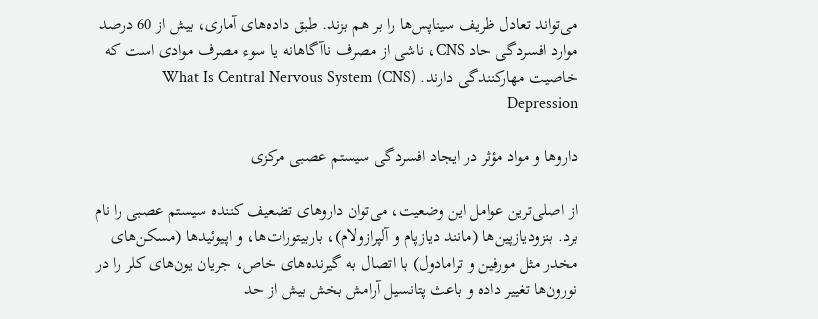می‌تواند تعادل ظریف سیناپس‌ها را بر هم بزند. طبق داده‌های آماری، بیش از 60 درصد موارد افسردگی حاد CNS، ناشی از مصرف ناآگاهانه یا سوء مصرف موادی است که خاصیت مهارکنندگی دارند. What Is Central Nervous System (CNS) Depression

داروها و مواد مؤثر در ایجاد افسردگی سیستم عصبی مرکزی

از اصلی‌ترین عوامل این وضعیت، می‌توان داروهای تضعیف ‌کننده سیستم عصبی را نام برد. بنزودیازپین‌ها (مانند دیازپام و آلپرازولام)، باربیتورات‌ها، و اپیوئیدها (مسکن‌های مخدر مثل مورفین و ترامادول) با اتصال به گیرنده‌های خاص، جریان یون‌های کلر را در نورون‌ها تغییر داده و باعث پتانسیل آرامش ‌بخش بیش از حد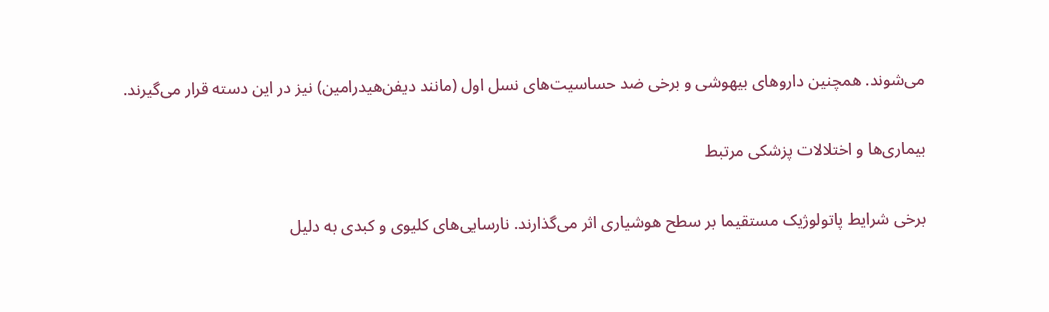می‌شوند. همچنین داروهای بیهوشی و برخی ضد حساسیت‌های نسل اول (مانند دیفن‌هیدرامین) نیز در این دسته قرار می‌گیرند.

بیماری‌ها و اختلالات پزشکی مرتبط

برخی شرایط پاتولوژیک مستقیما بر سطح هوشیاری اثر می‌گذارند. نارسایی‌های کلیوی و کبدی به دلیل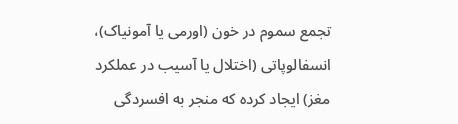تجمع سموم در خون (اورمی یا آمونیاک)، انسفالوپاتی (اختلال یا آسیب در عملکرد مغز) ایجاد کرده که منجر به افسردگی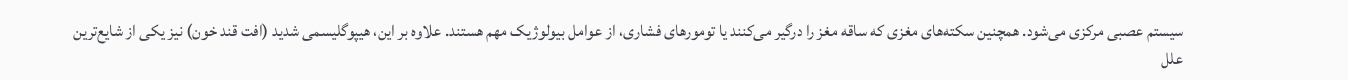سیستم عصبی مرکزی می‌شود. همچنین سکته‌های مغزی که ساقه مغز را درگیر می‌کنند یا تومورهای فشاری، از عوامل بیولوژیک مهم هستند. علاوه بر این، هیپوگلیسمی شدید (افت قند خون) نیز یکی از شایع‌ترین علل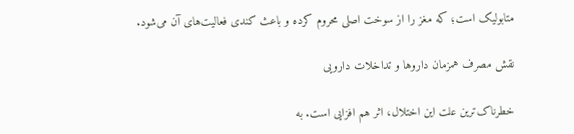متابولیک است؛ که مغز را از سوخت اصلی محروم کرده و باعث کندی فعالیت‌های آن می‌شود.

نقش مصرف همزمان داروها و تداخلات دارویی

خطرناک‌ترین علت این اختلال، اثر هم ‌افزایی است. به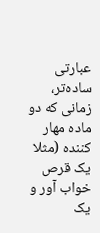عبارتی ساده‌تر، زمانی که دو ماده مهار کننده (مثلا یک قرص خواب‌ آور و یک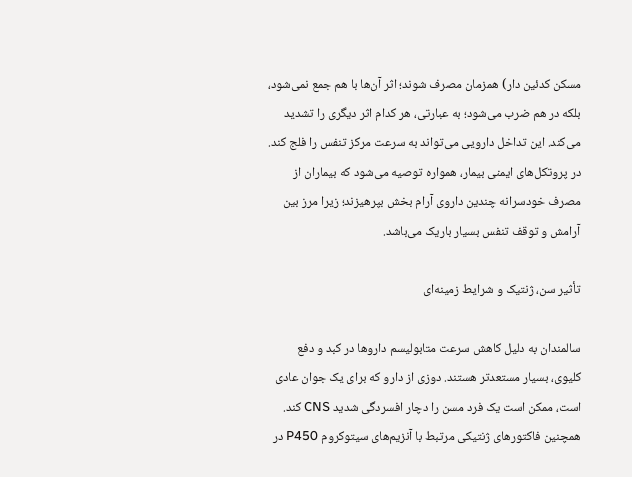مسکن کدئین ‌دار) همزمان مصرف شوند؛ اثر آن‌ها با هم جمع نمی‌شود، بلکه در هم ضرب می‌شود؛ به عبارتی، هر کدام اثر دیگری را تشدید می‌کند. این تداخل دارویی می‌تواند به سرعت مرکز تنفس را فلج کند. در پروتکل‌های ایمنی بیمار، همواره توصیه می‌شود که بیماران از مصرف خودسرانه چندین داروی آرام ‌بخش بپرهیزند؛ زیرا مرز بین آرامش و توقف تنفس بسیار باریک می‌باشد.

تأثیر سن، ژنتیک و شرایط زمینه‌ای

سالمندان به دلیل کاهش سرعت متابولیسم داروها در کبد و دفع کلیوی، بسیار مستعدتر هستند. دوزی از دارو که برای یک جوان عادی است، ممکن است یک فرد مسن را دچار افسردگی شدید CNS کند. همچنین فاکتورهای ژنتیکی مرتبط با آنزیم‌های سیتوکروم P450 در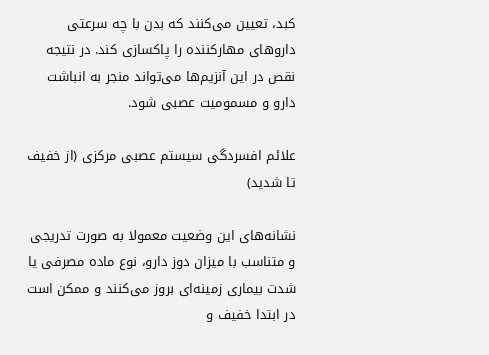کبد، تعیین می‌کنند که بدن با چه سرعتی داروهای مهارکننده را پاکسازی کند. در نتیجه نقص در این آنزیم‌ها می‌تواند منجر به انباشت دارو و مسمومیت عصبی شود.

علائم افسردگی سیستم عصبی مرکزی (از خفیف تا شدید)

نشانه‌های این وضعیت معمولا به ‌صورت تدریجی و متناسب با میزان دوز دارو، نوع ماده مصرفی یا شدت بیماری زمینه‌ای بروز می‌کنند و ممکن است در ابتدا خفیف و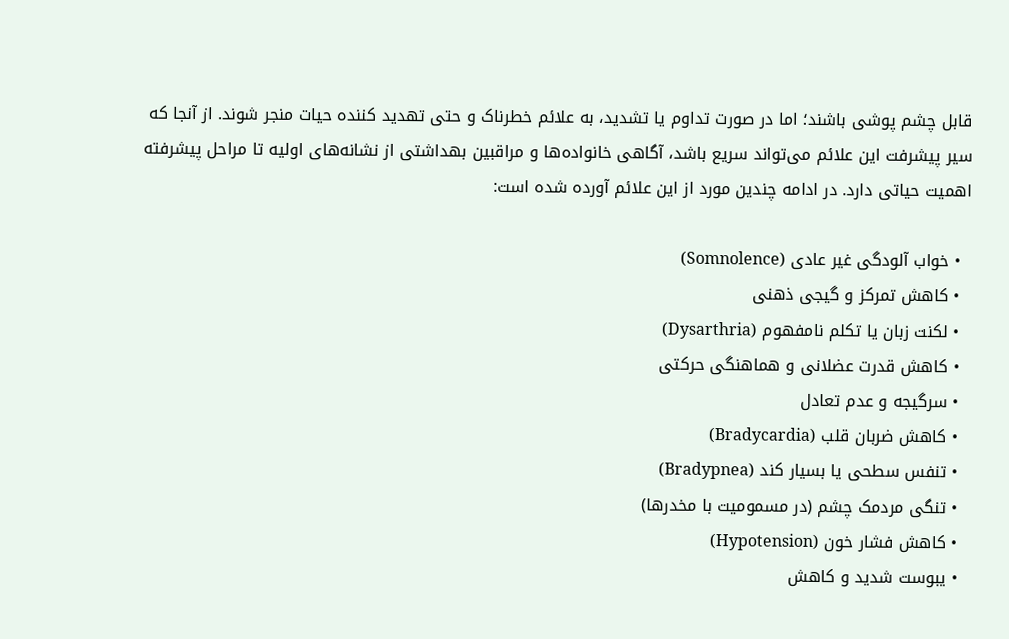قابل‌ چشم ‌پوشی باشند؛ اما در صورت تداوم یا تشدید، به علائم خطرناک و حتی تهدید کننده حیات منجر شوند. از آنجا که سیر پیشرفت این علائم می‌تواند سریع باشد، آگاهی خانواده‌ها و مراقبین بهداشتی از نشانه‌های اولیه تا مراحل پیشرفته اهمیت حیاتی دارد. در ادامه چندین مورد از این علائم آورده شده است:

  • خواب ‌آلودگی غیر عادی (Somnolence)
  • کاهش تمرکز و گیجی ذهنی
  • لکنت زبان یا تکلم نامفهوم (Dysarthria)
  • کاهش قدرت عضلانی و هماهنگی حرکتی
  • سرگیجه و عدم تعادل
  • کاهش ضربان قلب (Bradycardia)
  • تنفس سطحی یا بسیار کند (Bradypnea)
  • تنگی مردمک چشم (در مسمومیت با مخدرها)
  • کاهش فشار خون (Hypotension)
  • یبوست شدید و کاهش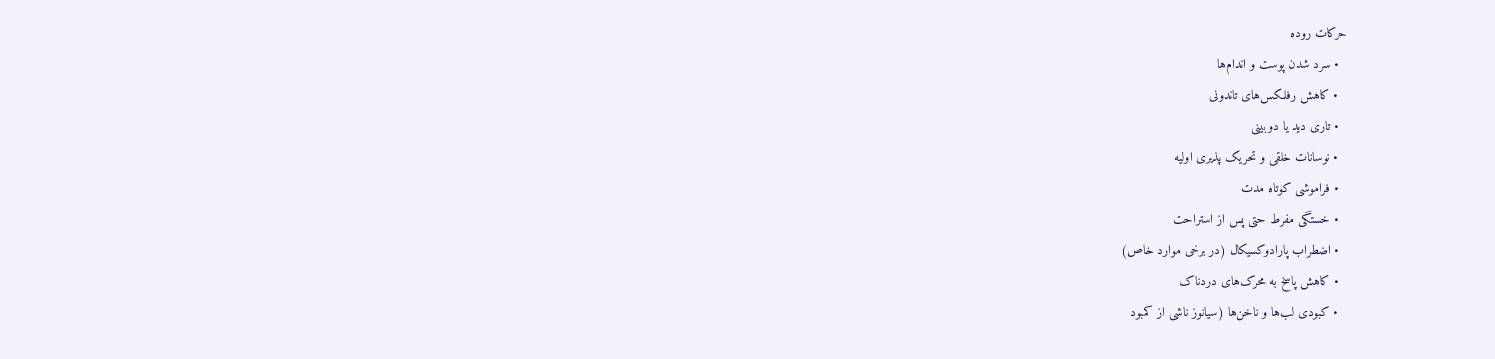حرکات روده
  • سرد شدن پوست و اندام‌ها
  • کاهش رفلکس‌های تاندونی
  • تاری دید یا دوبینی
  • نوسانات خلقی و تحریک ‌پذیری اولیه
  • فراموشی کوتاه‌ مدت
  • خستگی مفرط حتی پس از استراحت
  • اضطراب پارادوکسیکال (در برخی موارد خاص)
  • کاهش پاسخ به محرک‌های دردناک
  • کبودی لب‌ها و ناخن‌ها (سیانوز ناشی از کمبود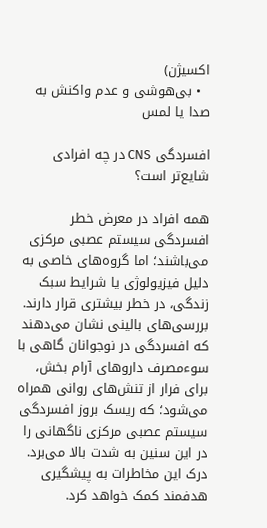اکسیژن)
  • بی‌هوشی و عدم واکنش به صدا یا لمس

افسردگی CNS در چه افرادی شایع‌تر است؟

همه افراد در معرض خطر افسردگی سیستم عصبی مرکزی می‌باشند؛ اما گروه‌های خاصی به دلیل فیزیولوژی یا شرایط سبک زندگی، در خطر بیشتری قرار دارند. بررسی‌های بالینی نشان می‌دهند که افسردگی در نوجوانان گاهی با سوءمصرف داروهای آرام ‌بخش، برای فرار از تنش‌های روانی همراه می‌شود؛ که ریسک بروز افسردگی سیستم عصبی مرکزی ناگهانی را در این سنین به شدت بالا می‌برد. درک این مخاطرات به پیشگیری هدفمند کمک خواهد کرد.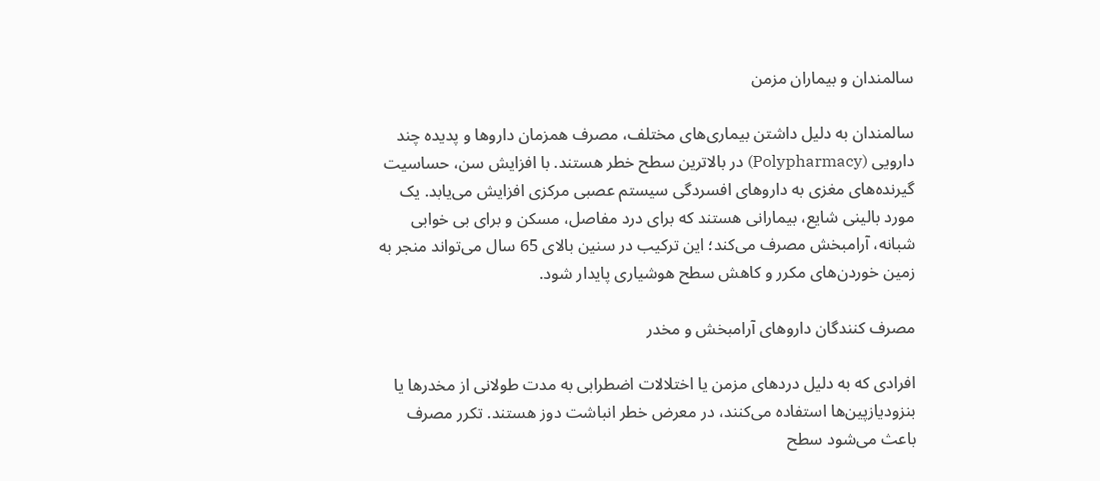سالمندان و بیماران مزمن

سالمندان به دلیل داشتن بیماری‌های مختلف، مصرف همزمان داروها و پدیده چند دارویی (Polypharmacy) در بالاترین سطح خطر هستند. با افزایش سن، حساسیت گیرنده‌های مغزی به داروهای افسردگی سیستم عصبی مرکزی افزایش می‌یابد. یک مورد بالینی شایع، بیمارانی هستند که برای درد مفاصل، مسکن و برای بی ‌خوابی شبانه، آرامبخش مصرف می‌کند؛ این ترکیب در سنین بالای 65 سال می‌تواند منجر به زمین خوردن‌های مکرر و کاهش سطح هوشیاری پایدار شود.

مصرف ‌کنندگان داروهای آرامبخش و مخدر

افرادی که به دلیل دردهای مزمن یا اختلالات اضطرابی به مدت طولانی از مخدرها یا بنزودیازپین‌ها استفاده می‌کنند، در معرض خطر انباشت دوز هستند. تکرر مصرف باعث می‌شود سطح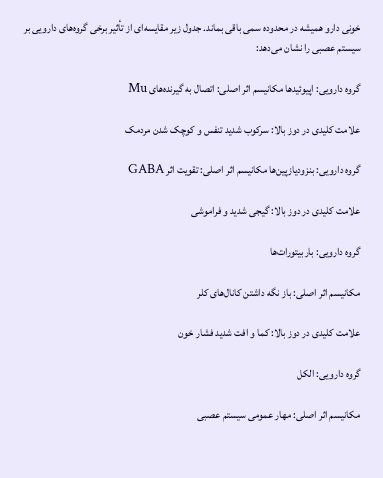خونی دارو همیشه در محدوده سمی باقی بماند. جدول زیر مقایسه‌ای از تأثیر برخی گروه‌های دارویی بر سیستم عصبی را نشان می‌دهد:

گروه دارویی: اپیوئیدها مکانیسم اثر اصلی: اتصال به گیرنده‌های Mu

علامت کلیدی در دوز بالا: سرکوب شدید تنفس و کوچک شدن مردمک

گروه دارویی: بنزودیازپین‌ها مکانیسم اثر اصلی: تقویت اثر GABA

علامت کلیدی در دوز بالا: گیجی شدید و فراموشی

گروه دارویی: باربیتورات‌ها

مکانیسم اثر اصلی: باز نگه داشتن کانال‌های کلر

علامت کلیدی در دوز بالا: کما و افت شدید فشار خون

گروه دارویی: الکل

مکانیسم اثر اصلی: مهار عمومی سیستم عصبی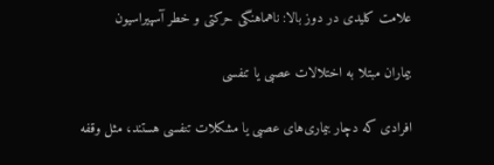علامت کلیدی در دوز بالا: ناهماهنگی حرکتی و خطر آسپیراسیون

بیماران مبتلا به اختلالات عصبی یا تنفسی

افرادی که دچار بیماری‌های عصبی یا مشکلات تنفسی هستند، مثل وقفه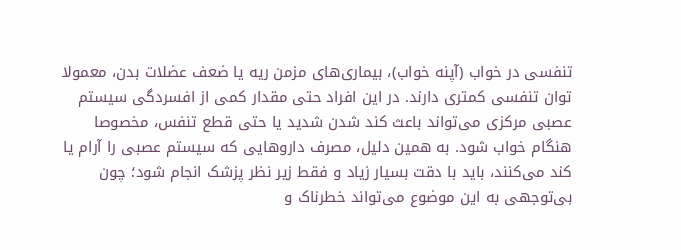تنفسی در خواب (آپنه خواب)، بیماری‌های مزمن ریه یا ضعف عضلات بدن، معمولا توان تنفسی کمتری دارند. در این افراد حتی مقدار کمی از افسردگی سیستم عصبی مرکزی می‌تواند باعث کند شدن شدید یا حتی قطع تنفس، مخصوصا هنگام خواب شود. به همین دلیل، مصرف داروهایی که سیستم عصبی را آرام یا کند می‌کنند، باید با دقت بسیار زیاد و فقط زیر نظر پزشک انجام شود؛ چون بی‌توجهی به این موضوع می‌تواند خطرناک و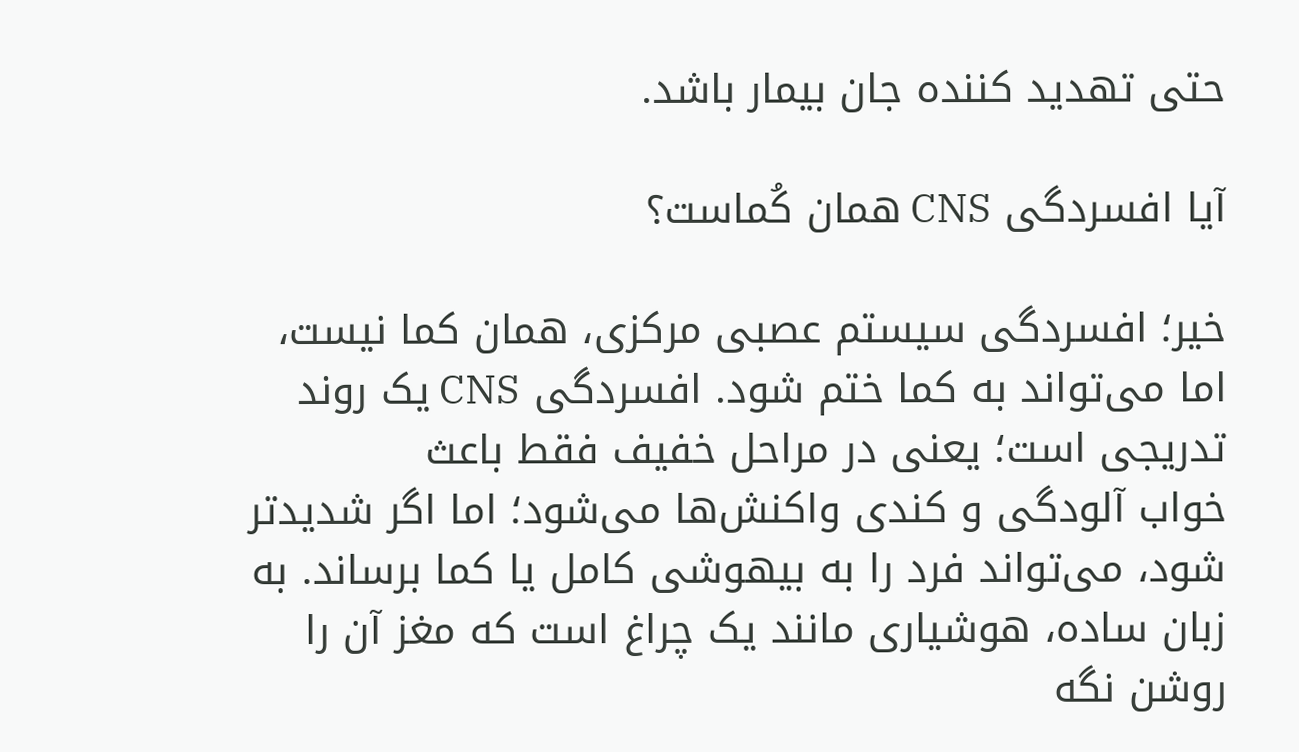حتی تهدید کننده جان بیمار باشد.

آیا افسردگی CNS همان کُماست؟

خیر؛ افسردگی سیستم عصبی مرکزی، همان کما نیست، اما می‌تواند به کما ختم شود. افسردگی CNS یک روند تدریجی است؛ یعنی در مراحل خفیف فقط باعث خواب ‌آلودگی و کندی واکنش‌ها می‌شود؛ اما اگر شدیدتر شود، می‌تواند فرد را به بیهوشی کامل یا کما برساند. به زبان ساده، هوشیاری مانند یک چراغ است که مغز آن را روشن نگه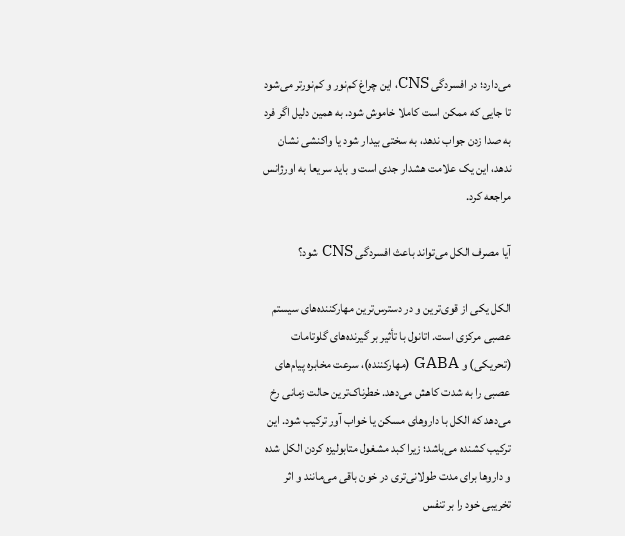می‌دارد؛ در افسردگی CNS، این چراغ کم‌نور و کم‌نورتر می‌شود تا جایی که ممکن است کاملا خاموش شود. به همین دلیل اگر فرد به صدا زدن جواب ندهد، به سختی بیدار شود یا واکنشی نشان ندهد، این یک علامت هشدار جدی است و باید سریعا به اورژانس مراجعه کرد.

آیا مصرف الکل می‌تواند باعث افسردگی CNS شود؟

الکل یکی از قوی‌ترین و در دسترس‌ترین مهارکننده‌های سیستم عصبی مرکزی است. اتانول با تأثیر بر گیرنده‌های گلوتامات (تحریکی) و GABA (مهارکننده)، سرعت مخابره پیام‌های عصبی را به شدت کاهش می‌دهد. خطرناک‌ترین حالت زمانی رخ می‌دهد که الکل با داروهای مسکن یا خواب ‌آور ترکیب شود. این ترکیب کشنده می‌باشد؛ زیرا کبد مشغول متابولیزه کردن الکل شده و داروها برای مدت طولانی‌تری در خون باقی می‌مانند و اثر تخریبی خود را بر تنفس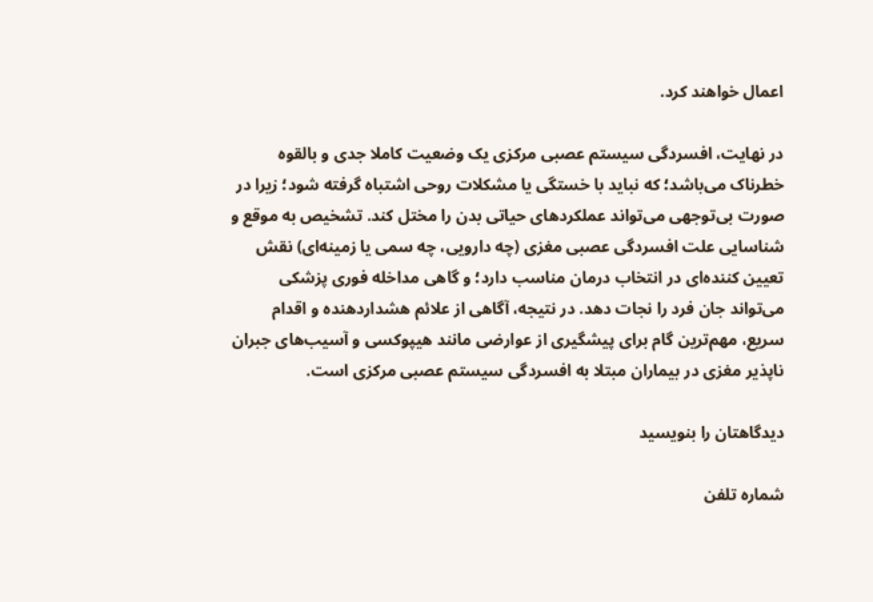اعمال خواهند کرد.

در نهایت، افسردگی سیستم عصبی مرکزی یک وضعیت کاملا جدی و بالقوه خطرناک می‌باشد؛ که نباید با خستگی یا مشکلات روحی اشتباه گرفته شود؛ زیرا در صورت بی‌توجهی می‌تواند عملکردهای حیاتی بدن را مختل کند. تشخیص به‌ موقع و شناسایی علت افسردگی عصبی مغزی (چه دارویی، چه سمی یا زمینه‌ای) نقش تعیین‌ کننده‌ای در انتخاب درمان مناسب دارد؛ و گاهی مداخله فوری پزشکی می‌تواند جان فرد را نجات دهد. در نتیجه، آگاهی از علائم هشداردهنده و اقدام سریع، مهم‌ترین گام برای پیشگیری از عوارضی مانند هیپوکسی و آسیب‌های جبران‌ ناپذیر مغزی در بیماران مبتلا به افسردگی سیستم عصبی مرکزی است.

دیدگاهتان را بنویسید

شماره تلفن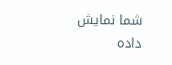شما نمایش داده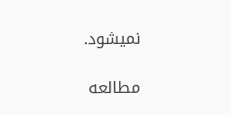نمیشود.

مطالعه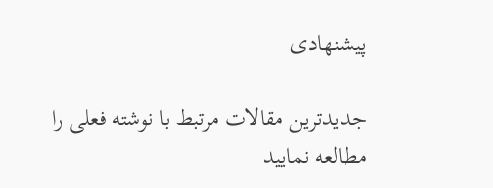پیشنهادی

جدیدترین مقالات مرتبط با نوشته فعلی را مطالعه نمایید